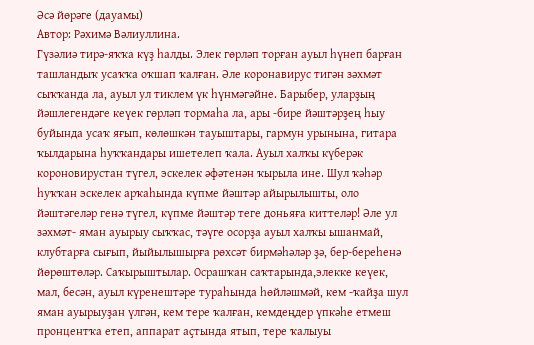Әсә йөрәге (дауамы)
Автор: Рәхимә Вәлиуллина.
Гүзәлиә тирә-яҡҡа күҙ һалды. Элек гөрләп торған ауыл һүнеп барған ташландыҡ усаҡҡа оҡшап ҡалған. Әле коронавирус тигән зәхмәт сыҡҡанда ла, ауыл ул тиклем үк һүнмәгәйне. Барыбер, уларҙың йәшлегендәге кеүек гөрләп тормаһа ла, ары -бире йәштәрҙең һыу буйында усаҡ яғып, көлөшкән тауыштары, гармун урынына, гитара ҡылдарына һуҡҡандары ишетелеп ҡала. Ауыл халҡы күберәк короновирустан түгел, эскелек әфәтенән ҡырыла ине. Шул ҡәһәр һуҡҡан эскелек арҡаһында күпме йәштәр айырылышты, оло йәштәгеләр генә түгел, күпме йәштәр теге доньяға киттеләр! Әле ул зәхмәт- яман ауырыу сыҡҡас, тәүге осорҙа ауыл халҡы ышанмай, клубтарға сығып, йыйылышырға рөхсәт бирмәһәләр ҙә, бер-береһенә йөрөштөләр. Саҡырыштылар. Осрашҡан саҡтарында,элекке кеүек, мал, бесән, ауыл күренештәре тураһында һөйләшмәй, кем -ҡайҙа шул яман ауырыуҙан үлгән, кем тере ҡалған, кемдеңдер үпкәһе етмеш пронцентҡа етеп, аппарат аҫтында ятып, тере ҡалыуы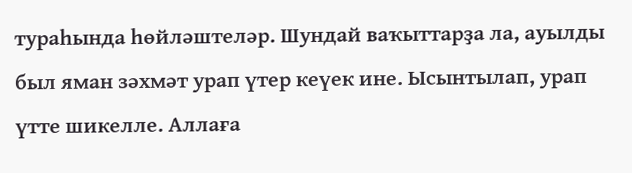тураһында һөйләштеләр. Шундай ваҡыттарҙа ла, ауылды был яман зәхмәт урап үтер кеүек ине. Ысынтылап, урап үтте шикелле. Аллаға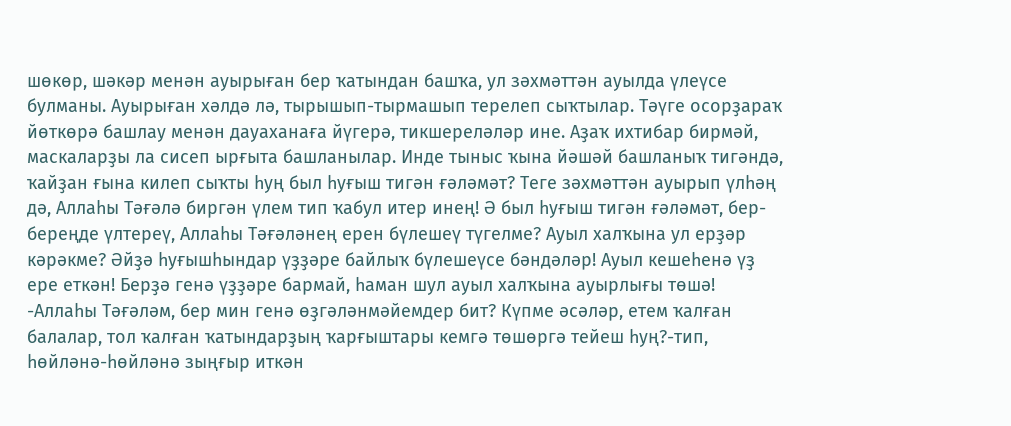шөкөр, шәкәр менән ауырыған бер ҡатындан башҡа, ул зәхмәттән ауылда үлеүсе булманы. Ауырыған хәлдә лә, тырышып-тырмашып терелеп сыҡтылар. Тәүге осорҙараҡ йөткөрә башлау менән дауаханаға йүгерә, тикшереләләр ине. Аҙаҡ ихтибар бирмәй, маскаларҙы ла сисеп ырғыта башланылар. Инде тыныс ҡына йәшәй башланыҡ тигәндә, ҡайҙан ғына килеп сыҡты һуң был һуғыш тигән ғәләмәт? Теге зәхмәттән ауырып үлһәң дә, Аллаһы Тәғәлә биргән үлем тип ҡабул итер инең! Ә был һуғыш тигән ғәләмәт, бер-береңде үлтереү, Аллаһы Тәғәләнең ерен бүлешеү түгелме? Ауыл халҡына ул ерҙәр кәрәкме? Әйҙә һуғышһындар үҙҙәре байлыҡ бүлешеүсе бәндәләр! Ауыл кешеһенә үҙ ере еткән! Берҙә генә үҙҙәре бармай, һаман шул ауыл халҡына ауырлығы төшә!
-Аллаһы Тәғәләм, бер мин генә өҙгәләнмәйемдер бит? Күпме әсәләр, етем ҡалған балалар, тол ҡалған ҡатындарҙың ҡарғыштары кемгә төшөргә тейеш һуң?-тип, һөйләнә-һөйләнә зыңғыр иткән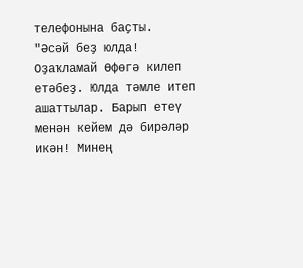телефонына баҫты.
"Әсәй беҙ юлда! Оҙаҡламай Өфөгә килеп етәбеҙ. Юлда тәмле итеп ашаттылар. Барып етеү менән кейем дә бирәләр икән! Минең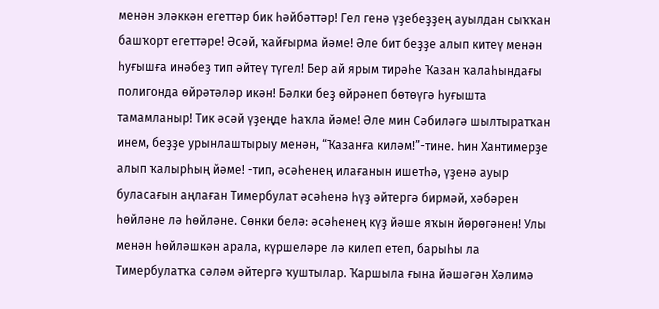менән эләккән егеттәр бик һәйбәттәр! Гел генә үҙебеҙҙең ауылдан сыҡҡан башҡорт егеттәре! Әсәй, ҡайғырма йәме! Әле бит беҙҙе алып китеү менән һуғышға инәбеҙ тип әйтеү түгел! Бер ай ярым тирәһе Ҡазан ҡалаһындағы полигонда өйрәтәләр икән! Бәлки беҙ өйрәнеп бөтөүгә һуғышта тамамланыр! Тик әсәй үҙеңде һаҡла йәме! Әле мин Сәбиләгә шылтыратҡан инем, беҙҙе урынлаштырыу менән, “Ҡазанға киләм!”-тине. Һин Хантимерҙе алып ҡалырһың йәме! -тип, әсәһенең илағанын ишетһә, үҙенә ауыр буласағын аңлаған Тимербулат әсәһенә һүҙ әйтергә бирмәй, хәбәрен һөйләне лә һөйләне. Сөнки белә: әсәһенең күҙ йәше яҡын йөрөгәнен! Улы менән һөйләшкән арала, күршеләре лә килеп етеп, барыһы ла Тимербулатҡа сәләм әйтергә ҡуштылар. Ҡаршыла ғына йәшәгән Хәлимә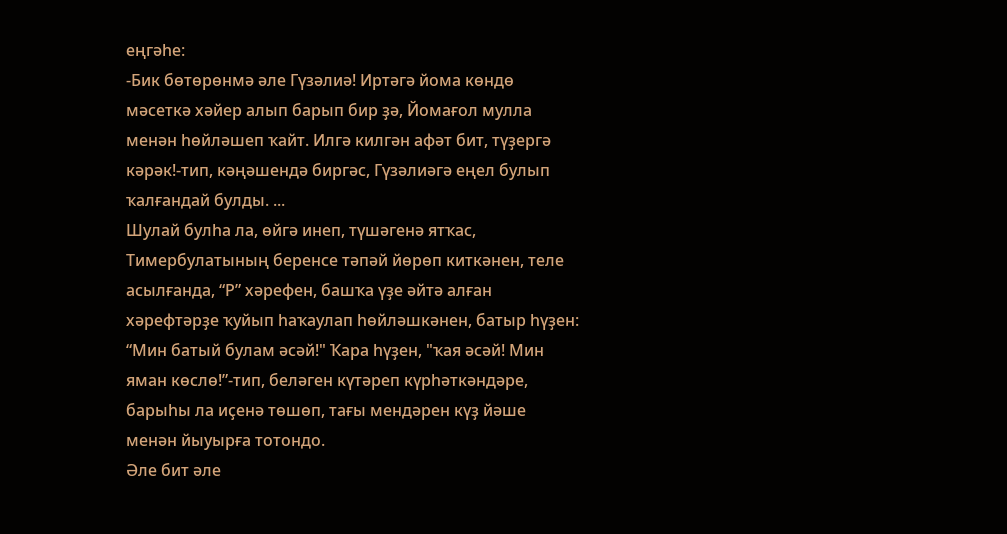еңгәһе:
-Бик бөтөрөнмә әле Гүзәлиә! Иртәгә йома көндө мәсеткә хәйер алып барып бир ҙә, Йомағол мулла менән һөйләшеп ҡайт. Илгә килгән афәт бит, түҙергә кәрәк!-тип, кәңәшендә биргәс, Гүзәлиәгә еңел булып ҡалғандай булды. ...
Шулай булһа ла, өйгә инеп, түшәгенә ятҡас, Тимербулатының беренсе тәпәй йөрөп киткәнен, теле асылғанда, “Р” хәрефен, башҡа үҙе әйтә алған хәрефтәрҙе ҡуйып һаҡаулап һөйләшкәнен, батыр һүҙен: “Мин батый булам әсәй!" Ҡара һүҙен, "ҡая әсәй! Мин яман көслө!”-тип, беләген күтәреп күрһәткәндәре, барыһы ла иҫенә төшөп, тағы мендәрен күҙ йәше менән йыуырға тотондо.
Әле бит әле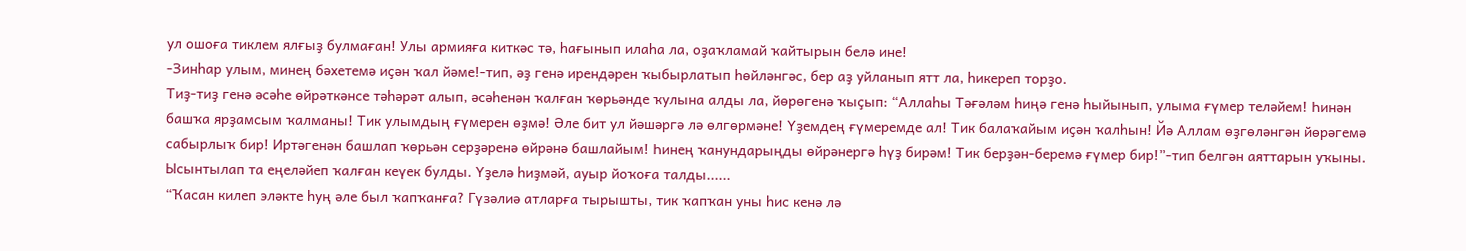ул ошоға тиклем ялғыҙ булмаған! Улы армияға киткәс тә, һағынып илаһа ла, оҙаҡламай ҡайтырын белә ине!
-Зинһар улым, минең бәхетемә иҫән ҡал йәме!-тип, әҙ генә ирендәрен ҡыбырлатып һөйләнгәс, бер аҙ уйланып ятт ла, һикереп торҙо.
Тиҙ-тиҙ генә әсәһе өйрәткәнсе тәһәрәт алып, әсәһенән ҡалған ҡөрьәнде ҡулына алды ла, йөрөгенә ҡыҫып: “Аллаһы Тәғәләм һиңә генә һыйынып, улыма ғүмер теләйем! Һинән башҡа ярҙамсым ҡалманы! Тик улымдың ғүмерен өҙмә! Әле бит ул йәшәргә лә өлгөрмәне! Үҙемдең ғүмеремде ал! Тик балаҡайым иҫән ҡалһын! Йә Аллам өҙгөләнгән йөрәгемә сабырлыҡ бир! Иртәгенән башлап ҡөрьән серҙәренә өйрәнә башлайым! Һинең ҡанундарыңды өйрәнергә һүҙ бирәм! Тик берҙән-беремә ғүмер бир!”-тип белгән аяттарын уҡыны. Ысынтылап та еңеләйеп ҡалған кеүек булды. Үҙелә һиҙмәй, ауыр йоҡоға талды......
“Ҡасан килеп эләкте һуң әле был ҡапҡанға? Гүзәлиә атларға тырышты, тик ҡапҡан уны һис кенә лә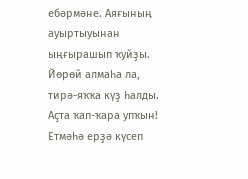ебәрмәне. Аяғының ауыртыуынан ыңғырашып ҡуйҙы. Йөрөй алмаһа ла, тирә-яҡҡа күҙ һалды. Аҫта ҡап-ҡара упҡын! Етмәһә ерҙә күсеп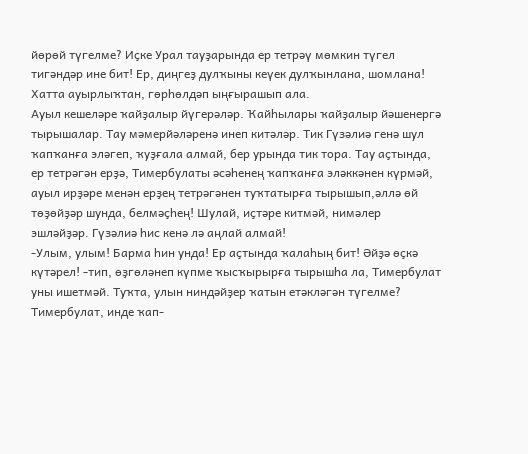йөрөй түгелме? Иҫке Урал тауҙарында ер тетрәү мөмкин түгел тигәндәр ине бит! Ер, диңгеҙ дулҡыны кеүек дулҡынлана, шомлана! Хатта ауырлыҡтан, гөрһөлдәп ыңғырашып ала.
Ауыл кешеләре ҡайҙалыр йүгерәләр. Ҡайһылары ҡайҙалыр йәшенергә тырышалар. Тау мәмерйәләренә инеп китәләр. Тик Гүзәлиә генә шул ҡапҡанға эләгеп, ҡуҙғала алмай, бер урында тик тора. Тау аҫтында, ер тетрәгән ерҙә, Тимербулаты әсәһенең ҡапҡанға эләккәнен күрмәй, ауыл ирҙәре менән ерҙең тетрәгәнен туҡтатырға тырышып,әллә өй төҙөйҙәр шунда, белмәҫһең! Шулай, иҫтәре китмәй, нимәлер эшләйҙәр. Гүзәлиә һис кенә лә аңлай алмай!
-Улым, улым! Барма һин унда! Ер аҫтында ҡалаһың бит! Әйҙә өҫкә күтәрел! -тип, өҙгөләнеп күпме ҡысҡырырға тырышһа ла, Тимербулат уны ишетмәй. Туҡта, улын ниндәйҙер ҡатын етәкләгән түгелме? Тимербулат, инде ҡап-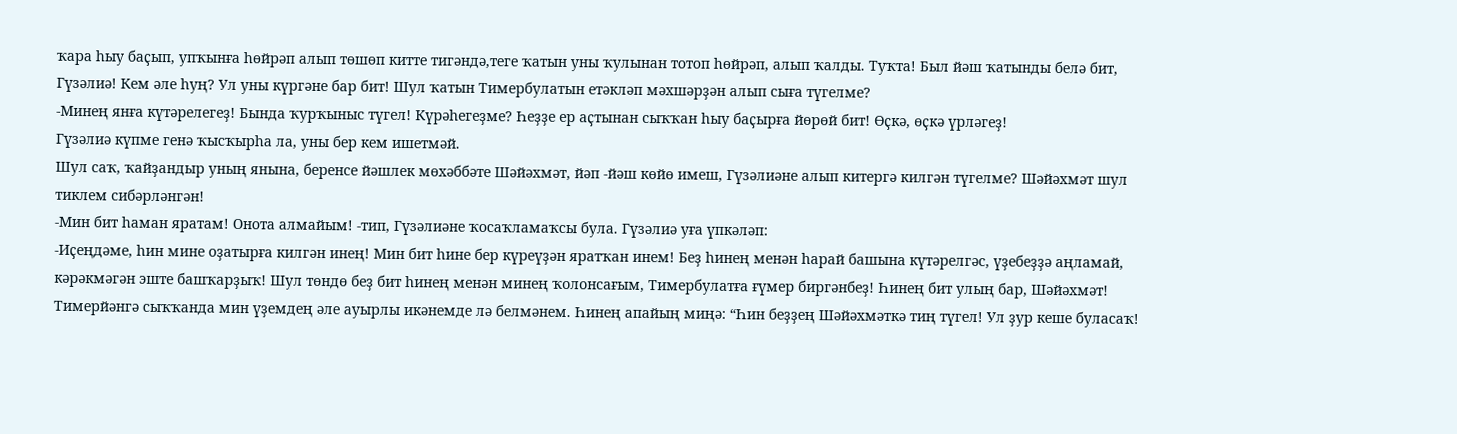ҡара һыу баҫып, упҡынға һөйрәп алып төшөп китте тигәндә,теге ҡатын уны ҡулынан тотоп һөйрәп, алып ҡалды. Туҡта! Был йәш ҡатынды белә бит, Гүзәлиә! Кем әле һуң? Ул уны күргәне бар бит! Шул ҡатын Тимербулатын етәкләп мәхшәрҙән алып сыға түгелме?
-Минең янға күтәрелегеҙ! Бында ҡурҡыныс түгел! Күрәһегеҙме? Һеҙҙе ер аҫтынан сыҡҡан һыу баҫырға йөрөй бит! Өҫкә, өҫкә үрләгеҙ!
Гүзәлиә күпме генә ҡысҡырһа ла, уны бер кем ишетмәй.
Шул саҡ, ҡайҙандыр уның янына, беренсе йәшлек мөхәббәте Шәйәхмәт, йәп -йәш көйө имеш, Гүзәлиәне алып китергә килгән түгелме? Шәйәхмәт шул тиклем сибәрләнгән!
-Мин бит һаман яратам! Онота алмайым! -тип, Гүзәлиәне ҡосаҡламаҡсы була. Гүзәлиә уға үпкәләп:
-Иҫеңдәме, һин мине оҙатырға килгән инең! Мин бит һине бер күреүҙән яратҡан инем! Беҙ һинең менән һарай башына күтәрелгәс, үҙебеҙҙә аңламай, кәрәкмәгән эште башҡарҙыҡ! Шул төндө беҙ бит һинең менән минең ҡолонсағым, Тимербулатға ғүмер биргәнбеҙ! Һинең бит улың бар, Шәйәхмәт! Тимерйәнгә сыҡҡанда мин үҙемдең әле ауырлы икәнемде лә белмәнем. Һинең апайың миңә: “Һин беҙҙең Шәйәхмәткә тиң түгел! Ул ҙур кеше буласаҡ!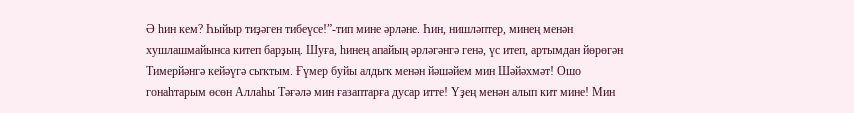Ә һин кем? Һыйыр тиҙәген тибеүсе!”-тип мине әрләне. Һин, нишләптер, минең менән хушлашмайынса китеп барҙың. Шуға, һинең апайың әрләгәнгә генә, үс итеп, артымдан йөрөгән Тимерйәнгә кейәүгә сыҡтым. Ғүмер буйы алдыҡ менән йәшәйем мин Шәйәхмәт! Ошо гонаһтарым өсөн Аллаһы Тәғәлә мин ғазаптарға дусар итте! Үҙең менән алып кит мине! Мин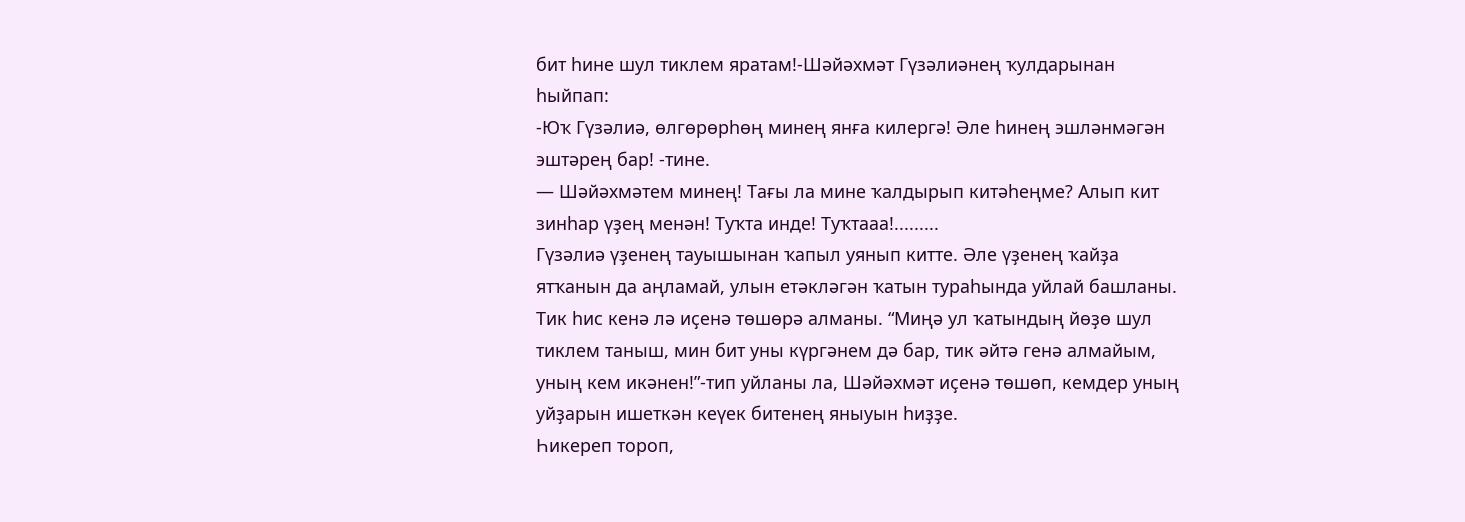бит һине шул тиклем яратам!-Шәйәхмәт Гүзәлиәнең ҡулдарынан һыйпап:
-Юҡ Гүзәлиә, өлгөрөрһөң минең янға килергә! Әле һинең эшләнмәгән эштәрең бар! -тине.
— Шәйәхмәтем минең! Тағы ла мине ҡалдырып китәһеңме? Алып кит зинһар үҙең менән! Туҡта инде! Туҡтааа!.........
Гүзәлиә үҙенең тауышынан ҡапыл уянып китте. Әле үҙенең ҡайҙа ятҡанын да аңламай, улын етәкләгән ҡатын тураһында уйлай башланы. Тик һис кенә лә иҫенә төшөрә алманы. “Миңә ул ҡатындың йөҙө шул тиклем таныш, мин бит уны күргәнем дә бар, тик әйтә генә алмайым, уның кем икәнен!”-тип уйланы ла, Шәйәхмәт иҫенә төшөп, кемдер уның уйҙарын ишеткән кеүек битенең яныуын һиҙҙе.
Һикереп тороп,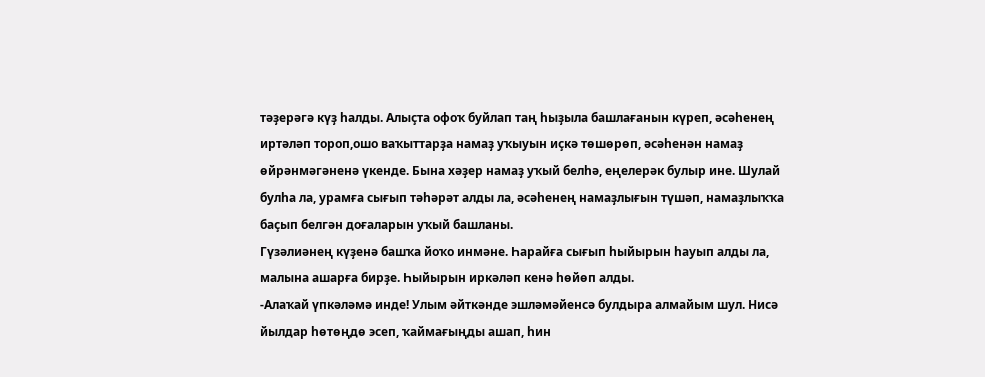тәҙерәгә күҙ һалды. Алыҫта офоҡ буйлап таң һыҙыла башлағанын күреп, әсәһенең иртәләп тороп,ошо ваҡыттарҙа намаҙ уҡыуын иҫкә төшөрөп, әсәһенән намаҙ өйрәнмәгәненә үкенде. Бына хәҙер намаҙ уҡый белһә, еңелерәк булыр ине. Шулай булһа ла, урамға сығып тәһәрәт алды ла, әсәһенең намаҙлығын түшәп, намаҙлыҡҡа баҫып белгән доғаларын уҡый башланы.
Гүзәлиәнең күҙенә башҡа йоҡо инмәне. Һарайға сығып һыйырын һауып алды ла, малына ашарға бирҙе. Һыйырын иркәләп кенә һөйөп алды.
-Алаҡай үпкәләмә инде! Улым әйткәнде эшләмәйенсә булдыра алмайым шул. Нисә йылдар һөтөңдө эсеп, ҡаймағыңды ашап, һин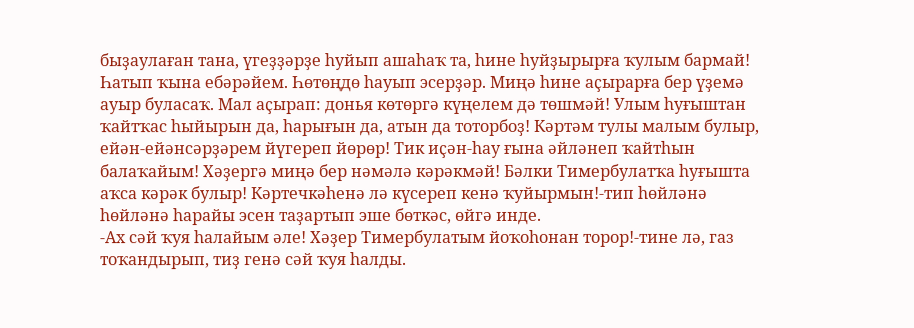быҙаулаған тана, үгеҙҙәрҙе һуйып ашаһаҡ та, һине һуйҙырырға ҡулым бармай! Һатып ҡына ебәрәйем. Һөтөңдө һауып эсерҙәр. Миңә һине аҫырарға бер үҙемә ауыр буласаҡ. Мал аҫырап: донья көтөргә күңелем дә төшмәй! Улым һуғыштан ҡайтҡас һыйырын да, һарығын да, атын да тоторбоҙ! Кәртәм тулы малым булыр, ейән-ейәнсәрҙәрем йүгереп йөрөр! Тик иҫән-һау ғына әйләнеп ҡайтһын балаҡайым! Хәҙергә миңә бер нәмәлә кәрәкмәй! Бәлки Тимербулатҡа һуғышта аҡса кәрәк булыр! Кәртечкәһенә лә күсереп кенә ҡуйырмын!-тип һөйләнә һөйләнә һарайы эсен таҙартып эше бөткәс, өйгә инде.
-Ах сәй ҡуя һалайым әле! Хәҙер Тимербулатым йоҡоһонан торор!-тине лә, газ тоҡандырып, тиҙ генә сәй ҡуя һалды.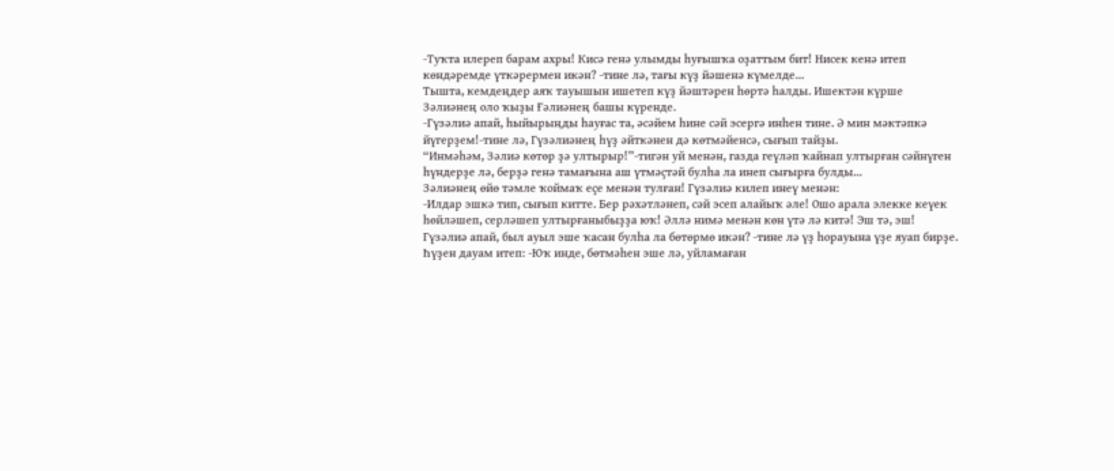-Туҡта илереп барам ахры! Кисә генә улымды һуғышҡа оҙаттым бит! Нисек кенә итеп көндәремде үткәрермен икән? -тине лә, тағы күҙ йәшенә күмелде...
Тышта, кемдеңдер аяҡ тауышын ишетеп күҙ йәштәрен һөртә һалды. Ишектән күрше Зәлиәнең оло ҡыҙы Ғәлиәнең башы күренде.
-Гүзәлиә апай, һыйырыңды һауғас та, әсәйем һине сәй эсергә инһен тине. Ә мин мәктәпкә йүгерҙем!-тине лә, Гүзәлиәнең һүҙ әйткәнен дә көтмәйенсә, сығып тайҙы.
“Инмәһәм, Зәлиә көтөр ҙә ултырыр!”-тигән уй менән, газда геүләп ҡайнап ултырған сәйнүген һүндерҙе лә, берҙә генә тамағына аш үтмәҫтәй булһа ла инеп сығырға булды...
Зәлиәнең өйө тәмле ҡоймаҡ еҫе менән тулған! Гүзәлиә килеп инеү менән:
-Илдар эшкә тип, сығып китте. Бер рәхәтләнеп, сәй эсеп алайыҡ әле! Ошо арала элекке кеүек һөйләшеп, серләшеп ултырғаныбыҙҙа юҡ! Әллә нимә менән көн үтә лә китә! Эш тә, эш! Гүзәлиә апай, был ауыл эше ҡасан булһа ла бөтөрмө икән? -тине лә үҙ һорауына үҙе яуап бирҙе. Һүҙен дауам итеп: -Юҡ инде, бөтмәһен эше лә, уйламаған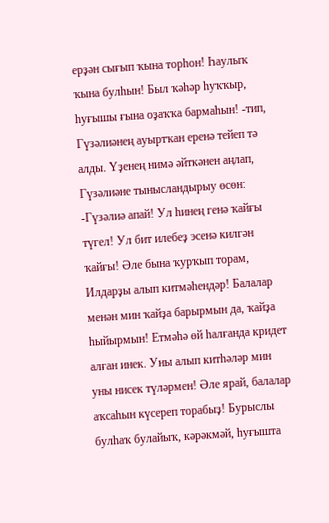ерҙән сығып ҡына торһон! Һаулыҡ ҡына булһын! Был ҡәһәр һуҡҡыр, һуғышы ғына оҙаҡҡа бармаһын! -тип, Гүзәлиәнең ауыртҡан еренә тейеп тә алды. Үҙенең нимә әйткәнен аңлап, Гүзәлиәне тынысландырыу өсөн: -Гүзәлиә апай! Ул һинең генә ҡайғы түгел! Ул бит илебеҙ эсенә килгән ҡайғы! Әле бына ҡурҡып торам, Илдарҙы алып китмәһендәр! Балалар менән мин ҡайҙа барырмын да, ҡайҙа һыйырмын! Етмәһә өй һалғанда кридет алған инек. Уны алып китһәләр мин уны нисек түләрмен! Әле ярай, балалар аҡсаһын күсереп торабыҙ! Бурыслы булһаҡ булайыҡ, кәрәкмәй, һуғышта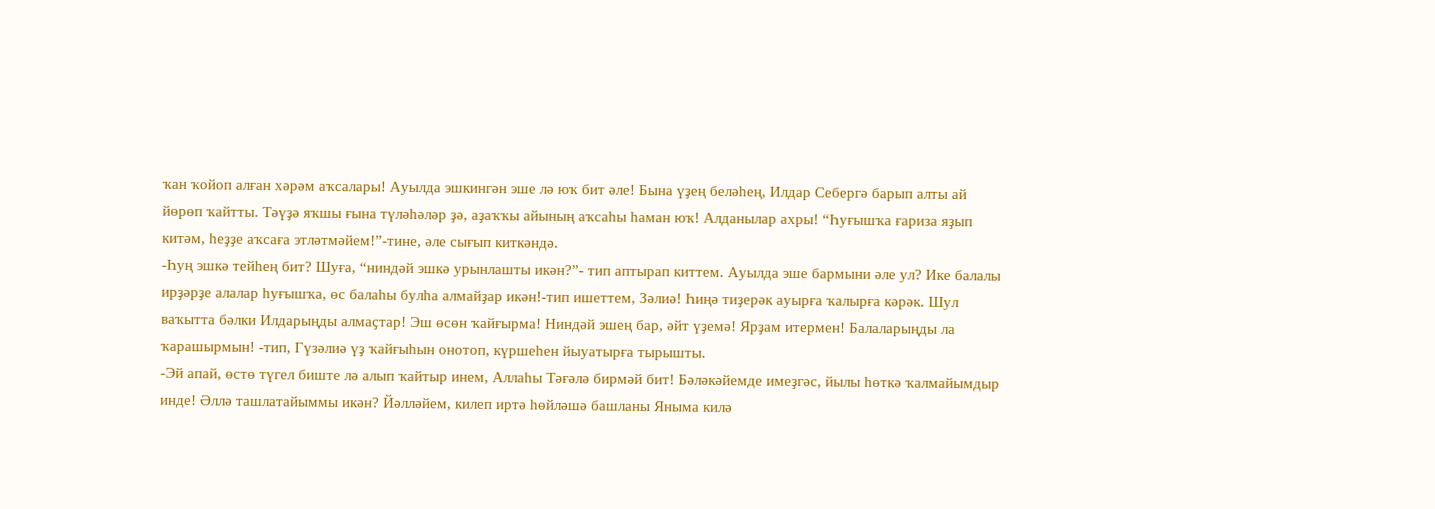ҡан ҡойоп алған хәрәм аҡсалары! Ауылда эшкингән эше лә юҡ бит әле! Бына үҙең беләһең, Илдар Себергә барып алты ай йөрөп ҡайтты. Тәүҙә яҡшы ғына түләһәләр ҙә, аҙаҡҡы айының аҡсаһы һаман юҡ! Алданылар ахры! “Һуғышҡа ғариза яҙып китәм, һеҙҙе аҡсаға этләтмәйем!”-тине, әле сығып киткәндә.
-Һуң эшкә тейһең бит? Шуға, “ниндәй эшкә урынлашты икән?”- тип аптырап киттем. Ауылда эше бармыни әле ул? Ике балалы ирҙәрҙе алалар һуғышҡа, өс балаһы булһа алмайҙар икән!-тип ишеттем, Зәлиә! Һиңә тиҙерәк ауырға ҡалырға кәрәк. Шул ваҡытта бәлки Илдарыңды алмаҫтар! Эш өсөн ҡайғырма! Ниндәй эшең бар, әйт үҙемә! Ярҙам итермен! Балаларыңды ла ҡарашырмын! -тип, Гүзәлиә үҙ ҡайғыһын онотоп, күршеһен йыуатырға тырышты.
-Эй апай, өстө түгел биште лә алып ҡайтыр инем, Аллаһы Тәғәлә бирмәй бит! Бәләкәйемде имеҙгәс, йылы һөткә ҡалмайымдыр инде! Әллә ташлатайыммы икән? Йәлләйем, килеп иртә һөйләшә башланы Яныма килә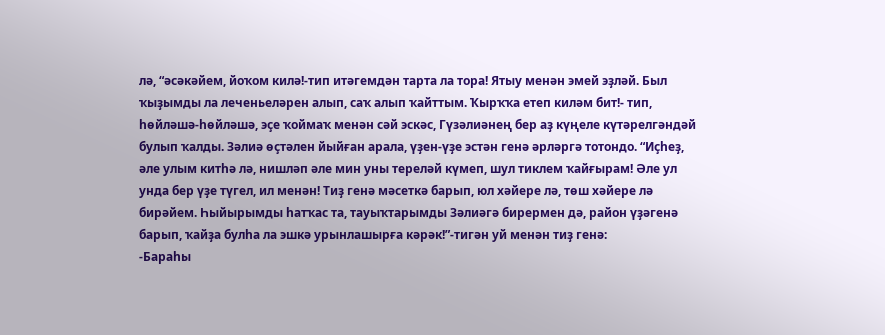лә, “әсәкәйем, йоҡом килә!-тип итәгемдән тарта ла тора! Ятыу менән эмей эҙләй. Был ҡыҙымды ла леченьеләрен алып, саҡ алып ҡайттым. Ҡырҡҡа етеп киләм бит!- тип, һөйләшә-һөйләшә, эҫе ҡоймаҡ менән сәй эскәс, Гүзәлиәнең бер аҙ күңеле күтәрелгәндәй булып ҡалды. Зәлиә өҫтәлен йыйған арала, үҙен-үҙе эстән генә әрләргә тотондо. “Иҫһеҙ, әле улым китһә лә, нишләп әле мин уны тереләй күмеп, шул тиклем ҡайғырам! Әле ул унда бер үҙе түгел, ил менән! Тиҙ генә мәсеткә барып, юл хәйере лә, төш хәйере лә бирәйем. Һыйырымды һатҡас та, тауыҡтарымды Зәлиәгә бирермен дә, район үҙәгенә барып, ҡайҙа булһа ла эшкә урынлашырға кәрәк!”-тигән уй менән тиҙ генә:
-Бараһы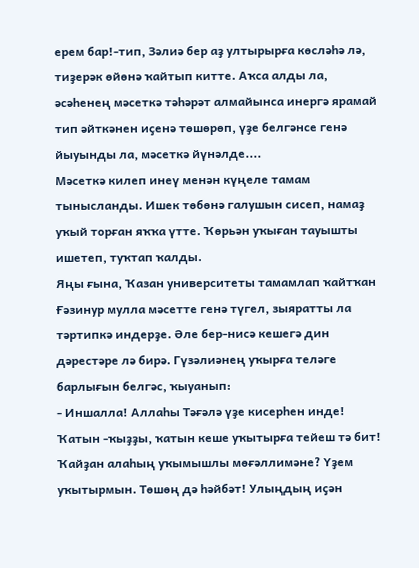ерем бар!-тип, Зәлиә бер аҙ ултырырға көсләһә лә, тиҙерәк өйөнә ҡайтып китте. Аҡса алды ла, әсәһенең мәсеткә тәһәрәт алмайынса инергә ярамай тип әйткәнен иҫенә төшөрөп, үҙе белгәнсе генә йыуынды ла, мәсеткә йүнәлде....
Мәсеткә килеп инеү менән күңеле тамам тынысланды. Ишек төбөнә галушын сисеп, намаҙ уҡый торған яҡҡа үтте. Ҡөрьән уҡыған тауышты ишетеп, туҡтап ҡалды.
Яңы ғына, Ҡазан университеты тамамлап ҡайтҡан Ғәзинур мулла мәсетте генә түгел, зыяратты ла тәртипкә индерҙе. Әле бер-нисә кешегә дин дәрестәре лә бирә. Гүзәлиәнең уҡырға теләге барлығын белгәс, ҡыуанып:
- Иншалла! Аллаһы Тәғәлә үҙе кисерһен инде! Ҡатын -ҡыҙҙы, ҡатын кеше уҡытырға тейеш тә бит! Ҡайҙан алаһың уҡымышлы мөғәллимәне? Үҙем уҡытырмын. Төшөң дә һәйбәт! Улыңдың иҫән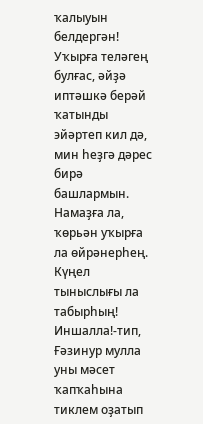ҡалыуын белдергән! Уҡырға теләгең булғас, әйҙә иптәшкә берәй ҡатынды эйәртеп кил дә, мин һеҙгә дәрес бирә башлармын. Намаҙға ла, ҡөрьән уҡырға ла өйрәнерһең. Күңел тыныслығы ла табырһың! Иншалла!-тип, Ғәзинур мулла уны мәсет ҡапҡаһына тиклем оҙатып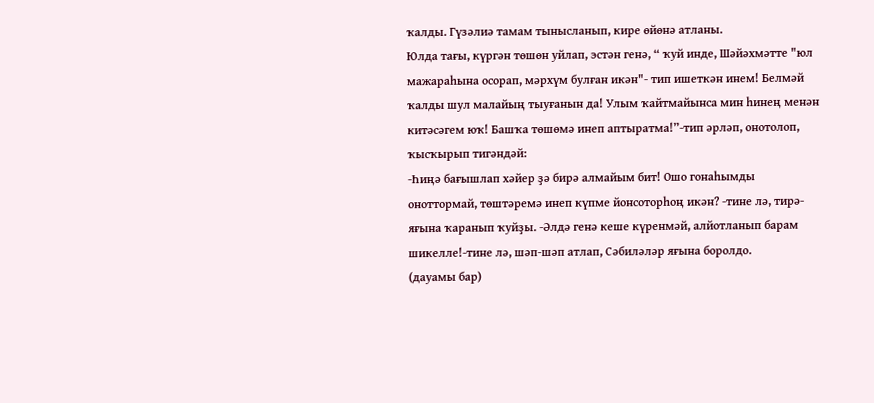ҡалды. Гүзәлиә тамам тынысланып, кире өйөнә атланы.
Юлда тағы, күргән төшөн уйлап, эстән генә, “ ҡуй инде, Шәйәхмәтте "юл мажараһына осорап, мәрхүм булған икән"- тип ишеткән инем! Белмәй ҡалды шул малайың тыуғанын да! Улым ҡайтмайынса мин һинең менән китәсәгем юҡ! Башҡа төшөмә инеп аптыратма!”-тип әрләп, онотолоп, ҡысҡырып тигәндәй:
-Һиңә бағышлап хәйер ҙә бирә алмайым бит! Ошо гонаһымды оноттормай, төштәремә инеп күпме йонсоторһоң икән? -тине лә, тирә-яғына ҡаранып ҡуйҙы. -Әлдә генә кеше күренмәй, алйотланып барам шикелле!-тине лә, шәп-шәп атлап, Сәбиләләр яғына боролдо.
(дауамы бар)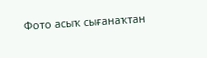Фото асыҡ сығанаҡтан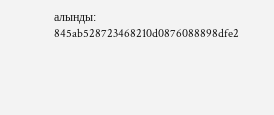алынды: 845ab528723468210d0876088898dfe2